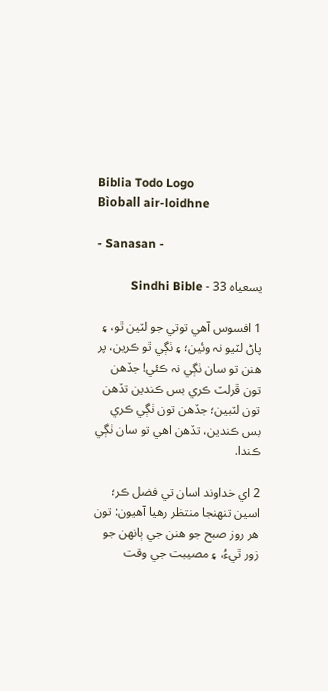Biblia Todo Logo
Bìoball air-loidhne

- Sanasan -

يسعياہ 33 - Sindhi Bible

1 افسوس آهي توتي جو لٽين ٿو، ۽ پاڻ لٽيو نہ وئين؛ ۽ ٺڳي ٿو ڪرين، پر هنن تو سان ٺڳي نہ ڪئي! جڏهن تون ڦرلٽ ڪري بس ڪندين تڏهن تون لٽبين؛ جڏهن تون ٺڳي ڪري بس ڪندين، تڏهن اهي تو سان ٺڳي ڪندا.

2 اي خداوند اسان تي فضل ڪر؛ اسين تنهنجا منتظر رهيا آهيون: تون هر روز صبح جو هنن جي ٻانهن جو زور ٿيءُ، ۽ مصيبت جي وقت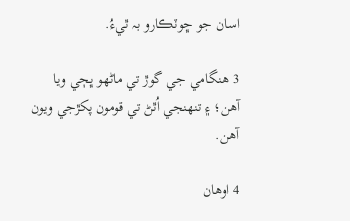اسان جو ڇوٽڪارو بہ ٿيءُ.

3 هنگامي جي گوڙ تي ماڻهو ڀڄي ويا آهن؛ ۽ تنهنجي اُٿڻ تي قومون پکڙجي ويون آهن.

4 اوهان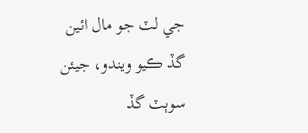جي لٽ جو مال ائين گڏ ڪيو ويندو، جيئن سوٻٽ گڏ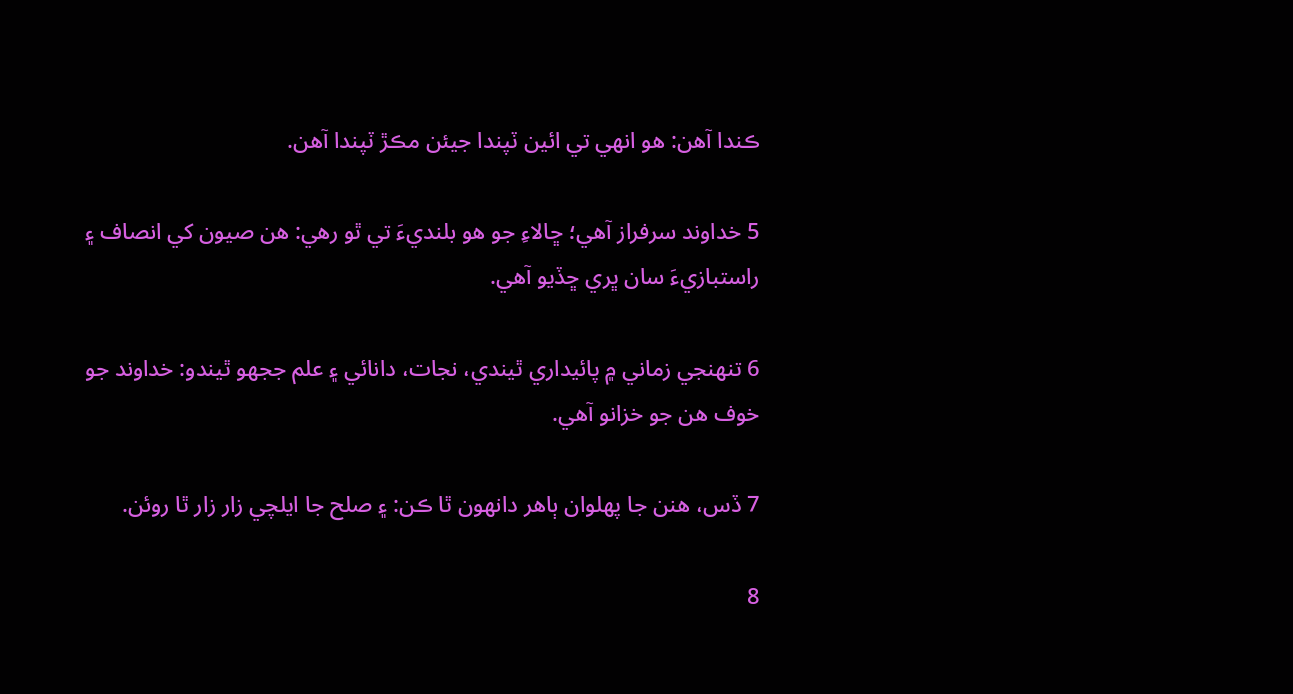ڪندا آهن: هو انهي تي ائين ٽپندا جيئن مڪڙ ٽپندا آهن.

5 خداوند سرفراز آهي؛ ڇالاءِ جو هو بلنديءَ تي ٿو رهي: هن صيون کي انصاف ۽ راستبازيءَ سان ڀري ڇڏيو آهي.

6 تنهنجي زماني ۾ پائيداري ٿيندي، نجات، دانائي ۽ علم ججهو ٿيندو: خداوند جو خوف هن جو خزانو آهي.

7 ڏس، هنن جا پهلوان ٻاهر دانهون ٿا ڪن: ۽ صلح جا ايلچي زار زار ٿا روئن.

8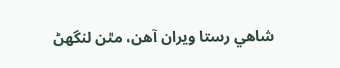شاهي رستا ويران آهن، مٿن لنگهڻ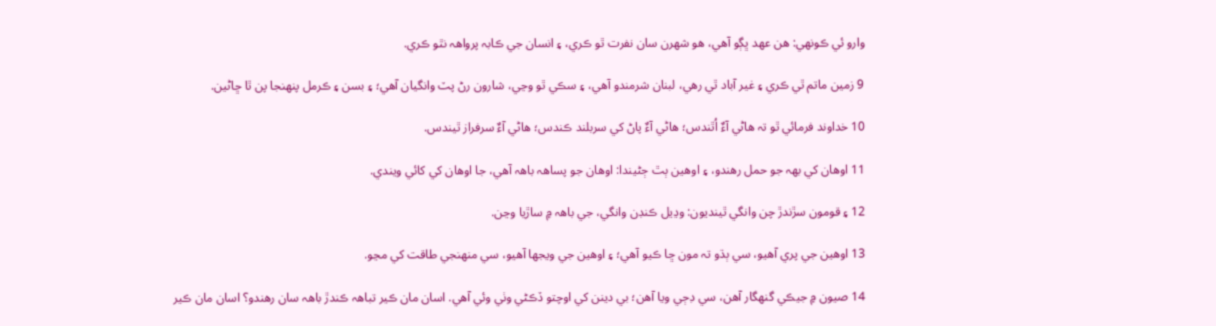وارو ئي ڪونهي: هن عهد ڀڳو آهي، هو شهرن سان نفرت ٿو ڪري، ۽ انسان جي ڪابہ پرواهہ نٿو ڪري.

9 زمين ماتم ٿي ڪري ۽ غير آباد ٿي رهي، لبنان شرمندو آهي، ۽ سڪي ٿو وڃي، شارون رڻ پٽ وانگيان آهي؛ ۽ بسن ۽ ڪرمل پنهنجا پن ٿا ڇاڻين.

10 خداوند فرمائي ٿو تہ هاڻي آءٌ اُٿندس؛ هاڻي آءٌ پاڻ کي سربلند ڪندس؛ هاڻي آءٌ سرفراز ٿيندس.

11 اوهان کي بهہ جو حمل رهندو، ۽ اوهين ٻٿ ڄڻيندا: اوهان جو پساهہ باهہ آهي، جا اوهان کي کائي ويندي.

12 ۽ قومون سڙندڙ چن وانگي ٿينديون: وڍيل ڪنڊن وانگي، جي باهہ ۾ ساڙيا وڃن.

13 اوهين جي پري آهيو، سي ٻڌو تہ مون ڇا ڪيو آهي؛ ۽ اوهين جي ويجها آهيو، سي منهنجي طاقت کي مڃو.

14 صيون ۾ جيڪي گنهگار آهن، سي ڊڄي ويا آهن؛ بي دينن کي اوچتو ڏڪڻي وٺي وئي آهي. اسان مان ڪير تباهہ ڪندڙ باهہ سان رهندو؟ اسان مان ڪير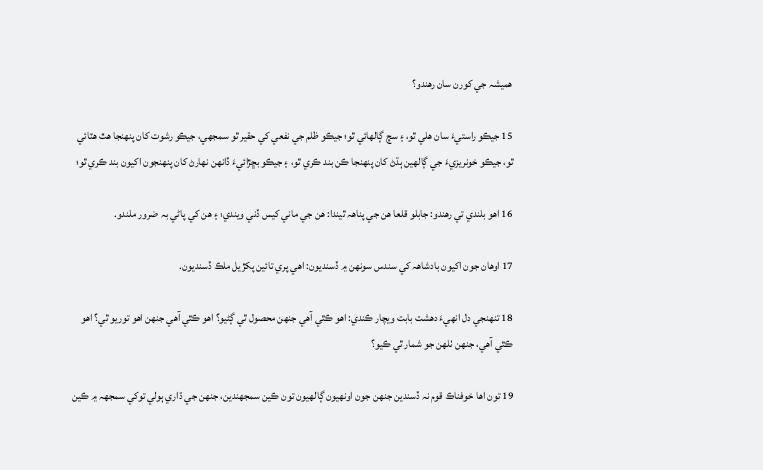هميشہ جي کورن سان رهندو؟

15 جيڪو راستيءَ سان هلي ٿو، ۽ سچ ڳالهائي ٿو؛ جيڪو ظلم جي نفعي کي حقير ٿو سمجهي، جيڪو رشوت کان پنهنجا هٿ هٽائي ٿو، جيڪو خونريزيءَ جي ڳالهين ٻڌڻ کان پنهنجا ڪن بند ڪري ٿو، ۽ جيڪو بڇڙائيءَ ڏانهن نهارڻ کان پنهنجون اکيون بند ڪري ٿو؛

16 اهو بلندي تي رهندو: جابلو قلعا هن جي پناهہ ٿيندا: هن جي ماني کيس ڏني ويندي: ۽ هن کي پاڻي بہ ضرور ملندو.

17 اوهان جون اکيون بادشاهہ کي سندس سونهن ۾ ڏسنديون: اهي پري تائين پکڙيل ملڪ ڏسنديون.

18 تنهنجي دل انهيءَ دهشت بابت ويچار ڪندي: اهو ڪٿي آهي جنهن محصول ٿي ڳڻيو؟ اهو ڪٿي آهي جنهن اهو توريو ٿي؟ اهو ڪٿي آهي، جنهن ٺلهن جو شمار ٿي ڪيو؟

19 تون اها خوفناڪ قوم نہ ڏسندين جنهن جون اونهيون ڳالهيون تون ڪين سمجهندين، جنهن جي ڌاري ٻولي توکي سمجهہ ۾ ڪين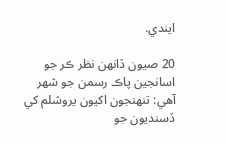ايندي.

20 صيون ڏانهن نظر ڪر جو اسانجين پاڪ رسمن جو شهر آهي: تنهنجون اکيون يروشلم کي ڏسنديون جو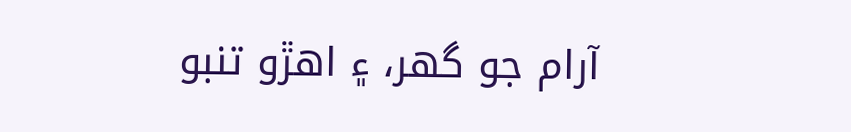آرام جو گهر، ۽ اهڙو تنبو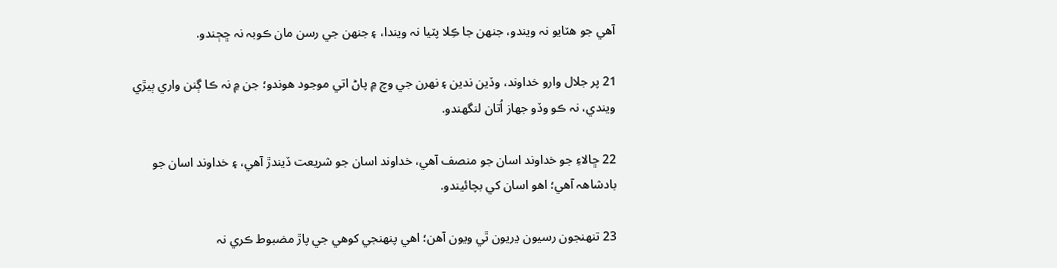آهي جو هٽايو نہ ويندو، جنهن جا ڪِلا پٽيا نہ ويندا، ۽ جنهن جي رسن مان ڪوبہ نہ ڇڄندو.

21 پر جلال وارو خداوند، وڏين ندين ۽ نهرن جي وچ ۾ پاڻ اتي موجود هوندو؛ جن ۾ نہ ڪا ڳنن واري ٻيڙي ويندي، نہ ڪو وڏو جهاز اُتان لنگهندو.

22 ڇالاءِ جو خداوند اسان جو منصف آهي، خداوند اسان جو شريعت ڏيندڙ آهي، ۽ خداوند اسان جو بادشاهہ آهي؛ اهو اسان کي بچائيندو.

23 تنهنجون رسيون ڍريون ٿي ويون آهن؛ اهي پنهنجي کوهي جي پاڙ مضبوط ڪري نہ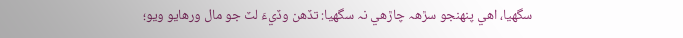سگهيا، اهي پنهنجو سڙهہ چاڙهي نہ سگهيا: تڏهن وڏيءَ لٽ جو مال ورهايو ويو؛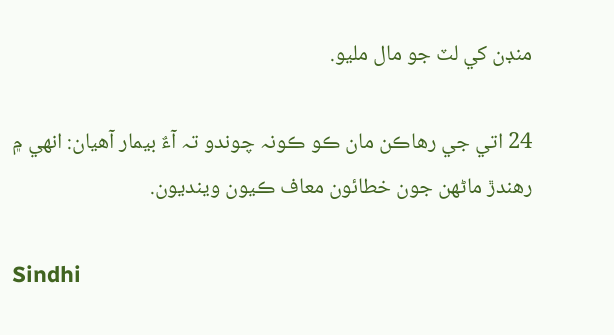منڊن کي لٽ جو مال مليو.

24 اتي جي رهاڪن مان ڪو ڪونہ چوندو تہ آءٌ بيمار آهيان: انهي ۾ رهندڙ ماڻهن جون خطائون معاف ڪيون وينديون.

Sindhi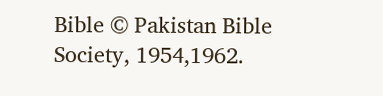Bible © Pakistan Bible Society, 1954,1962.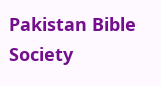Pakistan Bible Society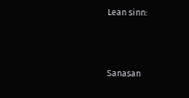Lean sinn:



Sanasan